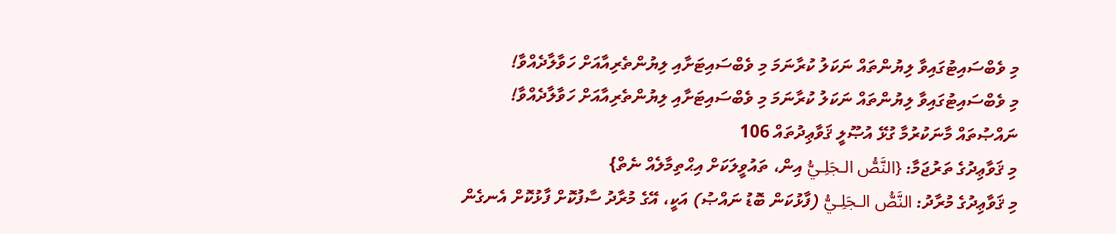މި ވެބްސައިޓުގައިވާ ލިޔުންތައް ނަކަލު ކުރާނަމަ މި ވެބްސައިޓަށާއި ލިޔުންތެރިއާއަށް ހަވާލާދެއްވާ!
މި ވެބްސައިޓުގައިވާ ލިޔުންތައް ނަކަލު ކުރާނަމަ މި ވެބްސައިޓަށާއި ލިޔުންތެރިއާއަށް ހަވާލާދެއްވާ!
ނައްޞުތައް މާނަކުރުމާ ގުޅޭ އުޞޫލީ ޤަވާޢިދުތައް 106
މި ޤަވާޢިދުގެ ތަރުޖަމާ: {النَّصُّ الـجَلِـيُّ އިން، ތައުވީލަކަށް އިޙްތިމާލެއް ނެތް}
މި ޤަވާޢިދުގެ މުރާދު: النَّصُّ الـجَلِـيُّ (ފާޅުކަން ބޮޑު ނައްޞު) އަކީ، އޭގެ މުރާދު ސާފުކޮށް ފާޅުކޮށް އެނގެން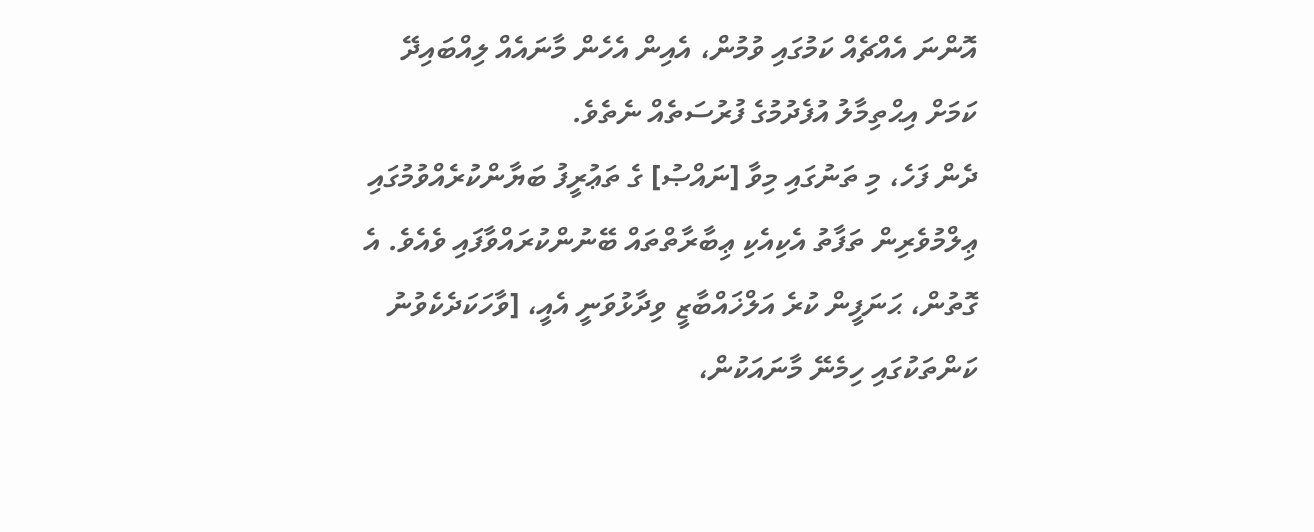އޮންނަ އެއްޗެއް ކަމުގައި ވުމުން، އެއިން އެހެން މާނައެއް ލިއްބައިދޭ ކަމަށް އިޙްތިމާލު އުފެދުމުގެ ފުރުސަތެއް ނެތެވެ.
ދެން ފަހެ، މި ތަނުގައި މިވާ [ނައްޞު] ގެ ތަޢުރީފު ބަޔާންކުރެއްވުމުގައި ޢިލްމުވެރިން ތަފާތު އެކިއެކި ޢިބާރާތްތައް ބޭނުންކުރައްވާފައި ވެއެވެ. އެ ގޮތުން، ޙަނަފީން ކުރެ އަލްޚައްބާޒީ ވިދާޅުވަނީ އެއީ، [ވާހަކަދެކެވުނު ކަންތަކުގައި ހިމެނޭ މާނައަކުން،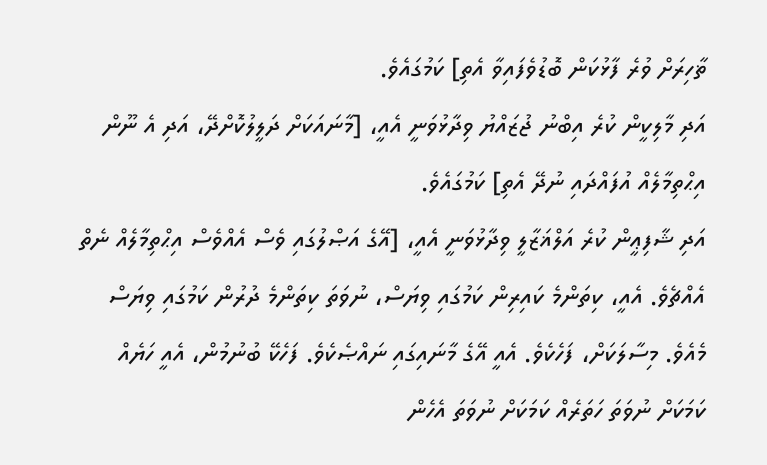ޡާހިރަށް ވުރެ ފާޅުކަން ބޮޑުވެފައިވާ އެތި] ކަމުގައެވެ.
އަދި މާލިކީން ކުރެ އިބްނު ޖުޒައްޔު ވިދާޅުވަނީ އެއީ، [މާނައަކަށް ދަލީލުކޮށްދޭ، އަދި އެ ނޫން އިޙްތިމާލެއް އުފައްދައި ނުދޭ އެތި] ކަމުގައެވެ.
އަދި ޝާފިޢީން ކުރެ އަލްޣަޒާލީ ވިދާޅުވަނީ އެއީ، [އޭގެ އަޞްލުގައި ވެސް އެއްވެސް އިޙްތިމާލެއް ނެތް އެއްޗެވެ. އެއީ، ކިތަންމެ ކައިރިން ކަމުގައި ވިޔަސް، ނުވަތަ ކިތަންމެ ދުރުން ކަމުގައި ވިޔަސް މެއެވެ. މިސާލަކަށް، ފަހެކެވެ. އެއީ އޭގެ މާނައިގައި ނައްޞެކެވެ. ފަހެކޭ ބުނުމުން، އެއީ ހަޔެއް ކަމަކަށް ނުވަތަ ހަތަރެއް ކަމަކަށް ނުވަތަ އެހެން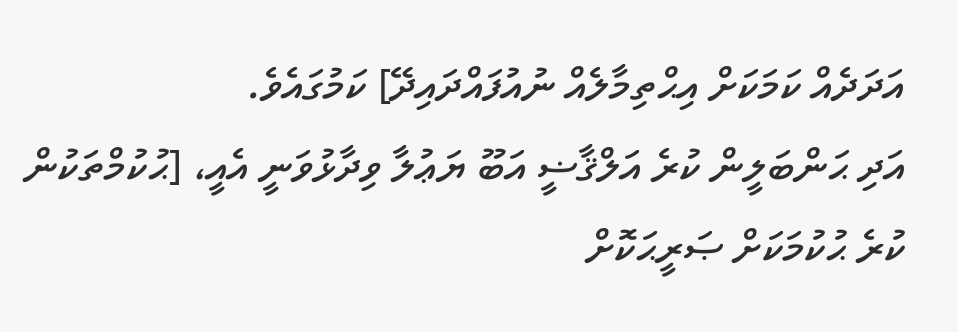އަދަދެއް ކަމަކަށް އިޙްތިމާލެއް ނުއުފައްދައިދޭ] ކަމުގައެވެ.
އަދި ޙަންބަލީން ކުރެ އަލްޤާޟީ އަބޫ ޔަޢުލާ ވިދާޅުވަނީ އެއީ، [ޙުކުމްތަކުން ކުރެ ޙުކުމަކަށް ޞަރީޙަކޮށް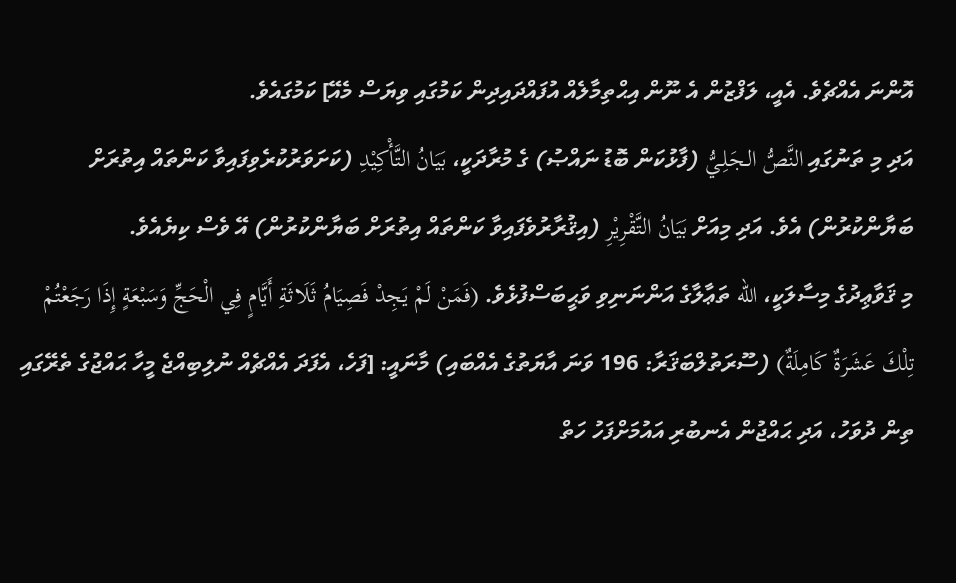އޮންނަ އެއްޗެވެ. އެއީ، ލަފްޒުން އެ ނޫން އިޙްތިމާލެއް އުފައްދައިދިން ކަމުގައި ވިޔަސް މެއޭ] ކަމުގައެވެ.
އަދި މި ތަނުގައި النَّصُّ الـجَلِـيُّ (ފާޅުކަން ބޮޑު ނައްޞު) ގެ މުރާދަކީ، بَيَانُ التَّأْكِيْدِ (ކަށަވަރުކުރެވިފައިވާ ކަންތައް އިތުރަށް ބަޔާންކުރުން) އެވެ. އަދި މިއަށް بَيَانُ التَّقْرِيْرِ (އިޤުރާރުވެފައިވާ ކަންތައް އިތުރަށް ބަޔާންކުރުން) އޭ ވެސް ކިޔެއެވެ.
މި ޤަވާޢިދުގެ މިސާލަކީ، الله ތަޢާލާގެ އަންނަނިވި ވަޙީބަސްފުޅެވެ. (فَمَنْ لَمْ يَجِدْ فَصِيَامُ ثَلَاثَةِ أَيَّامٍ فِي الْحَجِّ وَسَبْعَةٍ إِذَا رَجَعْتُمْ تِلْكَ عَشَرَةٌ كَامِلَةٌ) (ސޫރަތުލްބަޤަރާ: 196 ވަނަ އާޔަތުގެ އެއްބައި) މާނައީ: [ފަހެ، އެފަދަ އެއްޗެއް ނުލިބިއްޖެ މީހާ ޙައްޖުގެ ތެރޭގައި ތިން ދުވަހު، އަދި ޙައްޖުން އެނބުރި އައުމަށްފަހު ހަތް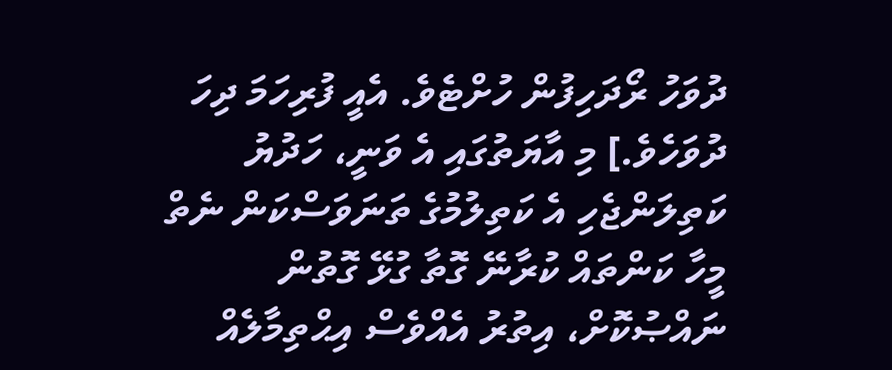ދުވަހު ރޯދަހިފުން ހުށްޓެވެ. އެއީ ފުރިހަމަ ދިހަ ދުވަހެވެ.] މި އާޔަތުގައި އެ ވަނީ، ހަދުޔު ކަތިލަންޖެހި އެ ކަތިލުމުގެ ތަނަވަސްކަން ނެތް މީހާ ކަންތައް ކުރާނޭ ގޮތާ ގުޅޭ ގޮތުން ނައްޞުކޮށް، އިތުރު އެއްވެސް އިޙްތިމާލެއް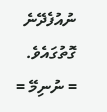ނުއުފެދޭނެ ގޮތުގައެވެ.
= ނުނިމޭ =